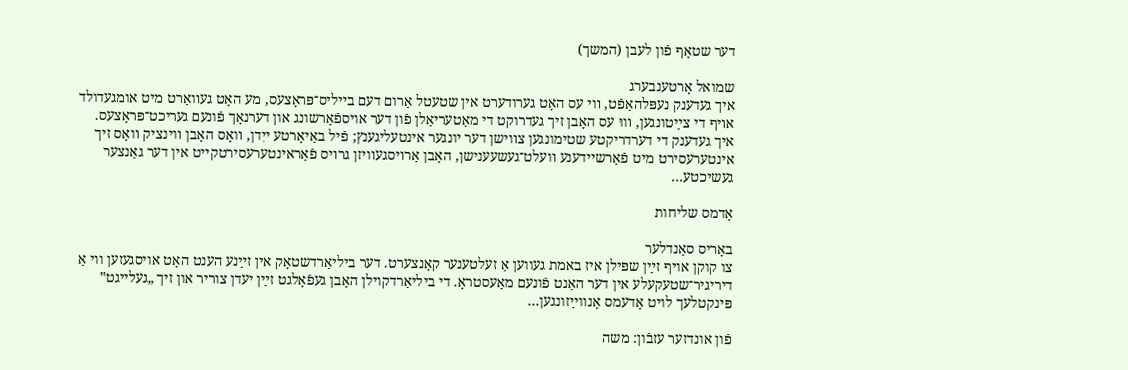דער שטאָף פֿון לעבן (המשך)

שמואל אָרטענבערג
איך געדענק נעפּלהאַפֿט, װי עס האָט גערודערט אין שטעטל אַרום דעם בײליס־פּראָצעס, מע האָט געװאַרט מיט אומגעדולד אױף די צײַטונגען, װוּ עס האָבן זיך געדרוקט די מאַטעריאַלן פֿון דער אויספֿאָרשונג און דערנאָך פֿונעם געריכט־פּראָצעס. איך געדענק די דערדריקטע שטימונגען צװישן דער יונגער אינטעליגענץ; פֿיל באַיאָרטע ייִדן, װאָס האָבן װינציק װאָס זיך אינטערעסירט מיט פֿאַרשײדענע װעלט־געשעענישן, האָבן אַרױסגעװיזן גרױס פֿאַראינטערעסירטקײט אין דער גאַנצער געשיכטע…

אָדמס שליחות

באָריס סאַנדלער
צו קוקן אויף זײַן שפּילן איז באמת געווען אַ זעלטענער קאָנצערט. דער ביליאַרדשטאָק אין זײַנע הענט האָט אויסגעזען ווי אַ דיריגיר־שטעקעלע אין דער האַנט פֿונעם מאַעסטראָ. די ביליאַרדקוילן האָבן געפֿאָלגט זײַן יעדן צוריר און זיך „געלייגט‟ פּינקטלעך לויט אָדעמס אָנווײַזונגען…

פֿון אונדזער עזבֿון: משה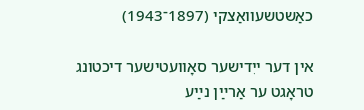כאַשטשעוואַצקי (1897־1943)

אין דער ייִדישער סאָוועטישער דיכטונג טראָגט ער אַרײַן נײַע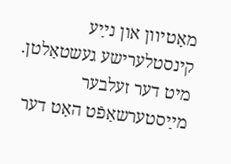מאָטיוון און נײַע קינסטלערישע געשטאַלטן. מיט דער זעלבער מײַסטערשאַפֿט האָט דער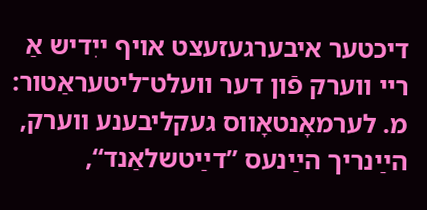דיכטער איבערגעזעצט אויף ייִדיש אַ ריי ווערק פֿון דער וועלט־ליטעראַטור: מ. לערמאָנטאָווס געקליבענע ווערק, הײַנריך הײַנעס ”דײַטשלאַנד“,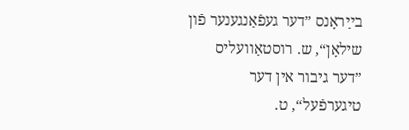בײַראָנס ”דער געפֿאַנגענער פֿון שילאָן“, ש. רוסטאַוועליס ”דער גיבור אין דער טיגערפֿעל“, ט.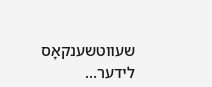שעווטשענקאָס לידער…